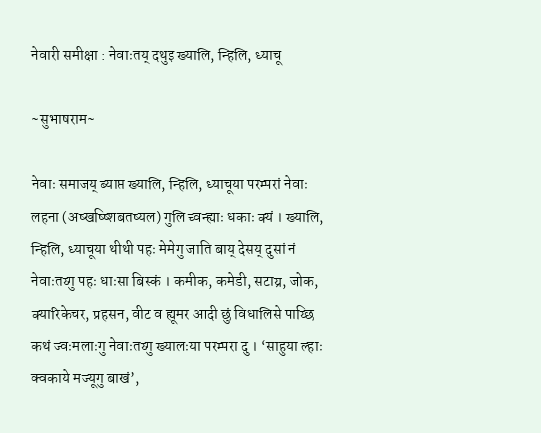नेवारी समीक्षा : नेवाःतय् दथुइ ख्यालि, न्हिलि, ध्याचू

~सुभाषराम~

नेवाः समाजय् ब्याप्त ख्यालि, न्हिलि, ध्याचूया परम्परां नेवाः लहना (अष्खष्ष्शिबतष्यल) गुलि च्वन्ह्याः धकाः क्यं । ख्यालि, न्हिलि, ध्याचूया थीथी पहः मेमेगु जाति बाय् देसय् दुसां नं नेवाःतय्गु पहः धाःसा बिस्कं । कमीक, कमेडी, सटाय्र, जोक, क्यारिकेचर, प्रहसन, वीट व ह्यूमर आदी छुं विधालिसे पाय्छि कथं ज्वःमलाःगु नेवाःतय्गु ख्यालःया परम्परा दु । ‘साहुया ल्हाः क्वकाये मज्यूगु बाखं’,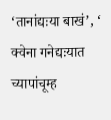‘तानांद्यःया बाखं’, ‘ क्वेना गनेद्यःयात च्यापांचूम्ह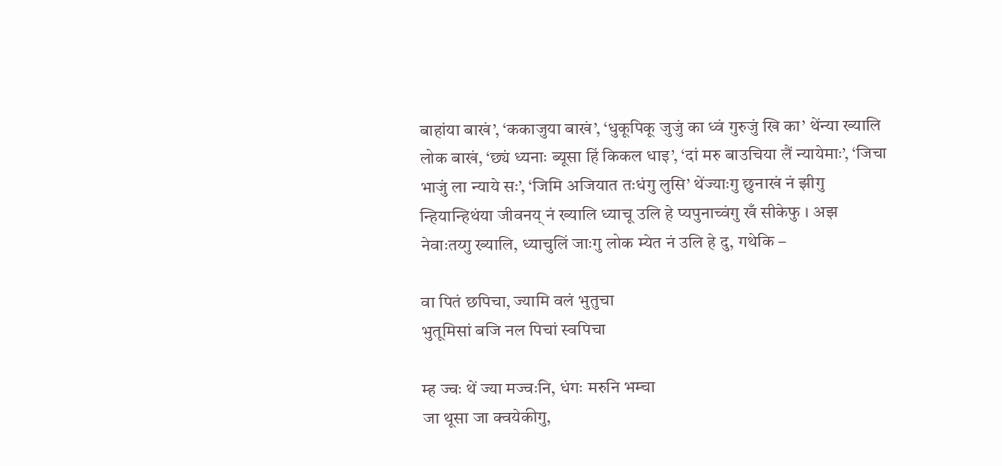बाहांया बाखं’, ‘ककाजुया बाखं’, ‘धुकूपिकू जुजुं का ध्वं गुरुजुं खि का’ थेंन्या ख्यालि लोक बाखं, ‘छ्यं ध्यनाः ब्यूसा हिं किकल धाइ’, ‘दां मरु बाउचिया लैं न्यायेमाः’, ‘जिचा भाजुं ला न्याये सः’, ‘जिमि अजियात तःधंगु लुसि’ थेंज्याःगु छुनाखं नं झीगु न्हियान्हिथंया जीवनय् नं ख्यालि ध्याचू उलि हे प्यपुनाच्वंगु खँ सीकेफु । अझ नेवाःतय्गु ख्यालि, ध्याचुलिं जाःगु लोक म्येत नं उलि हे दु, गथेकि –

वा पितं छपिचा, ज्यामि वलं भुतुचा
भुतूमिसां बजि नल पिचां स्वपिचा

म्ह ज्वः थें ज्या मज्वःनि, धंगः मरुनि भम्चा
जा थूसा जा क्वयेकीगु,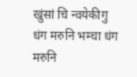खुंसां चि न्वयेकीगु
धंग मरुनि भम्चा धंग मरुनि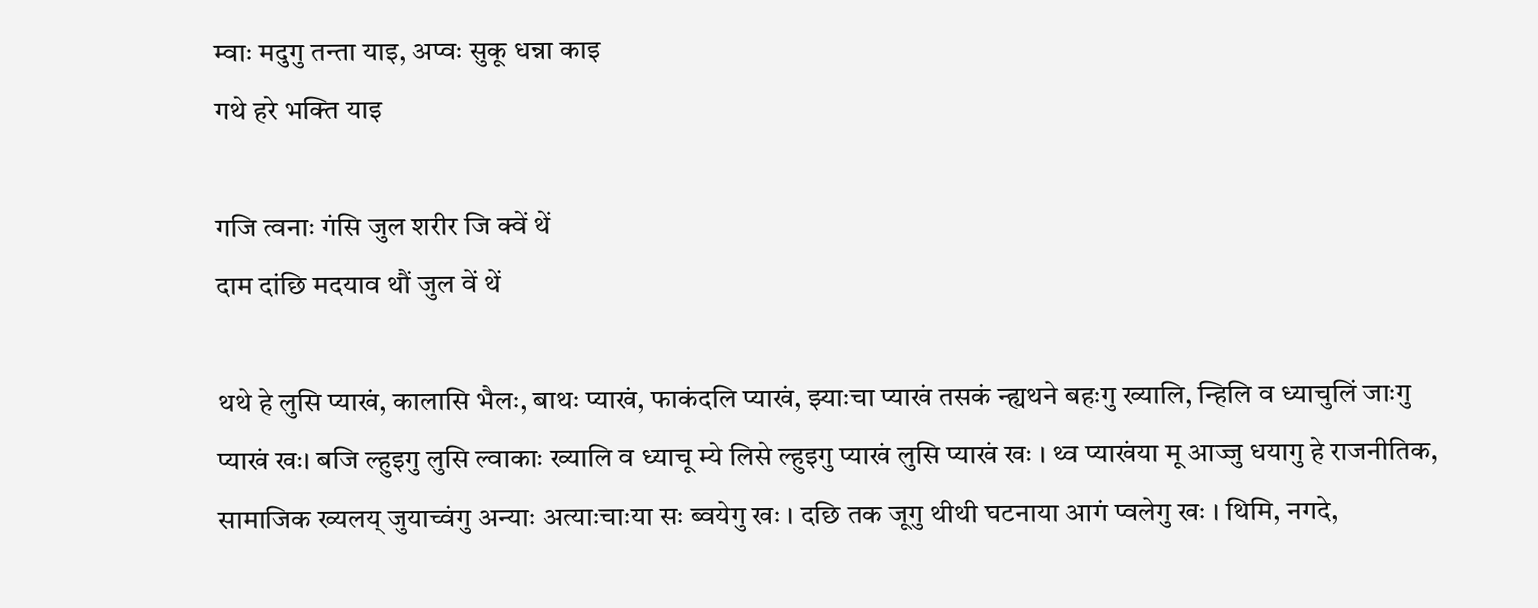म्वाः मदुगु तन्ता याइ, अप्वः सुकू धन्ना काइ
गथे हरे भक्ति याइ

गजि त्वनाः गंसि जुल शरीर जि क्वें थें
दाम दांछि मदयाव थौं जुल वें थें

थथे हे लुसि प्याखं, कालासि भैलः, बाथः प्याखं, फाकंदलि प्याखं, झ्याःचा प्याखं तसकं न्ह्यथने बहःगु ख्यालि, न्हिलि व ध्याचुलिं जाःगु प्याखं खः। बजि ल्हुइगु लुसि ल्वाकाः ख्यालि व ध्याचू म्ये लिसे ल्हुइगु प्याखं लुसि प्याखं खः । थ्व प्याखंया मू आज्जु धयागु हे राजनीतिक, सामाजिक ख्यलय् जुयाच्वंगु अन्याः अत्याःचाःया सः ब्वयेगु खः । दछि तक जूगु थीथी घटनाया आगं प्वलेगु खः । थिमि, नगदे,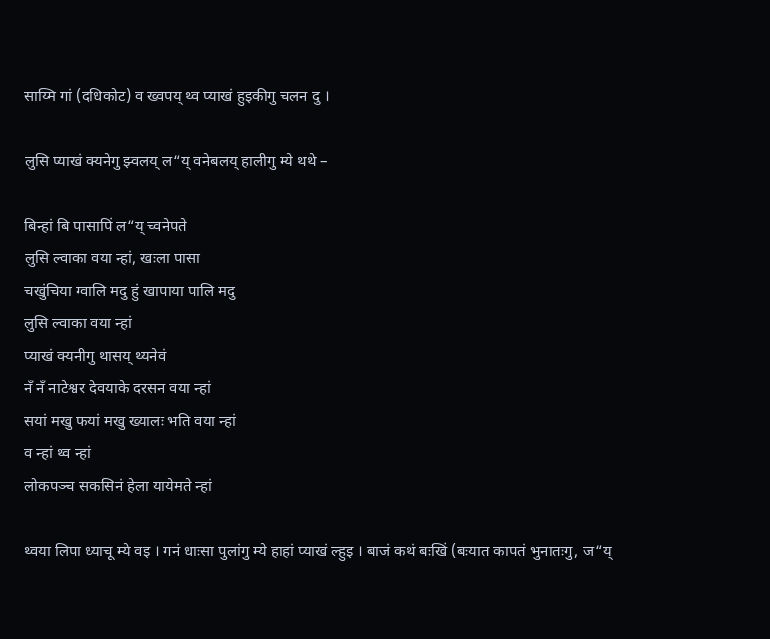साय्मि गां (दधिकोट) व ख्वपय् थ्व प्याखं हुइकीगु चलन दु ।

लुसि प्याखं क्यनेगु झ्वलय् ल“य् वनेबलय् हालीगु म्ये थथे –

बिन्हां बि पासापिं ल“य् च्वनेपते
लुसि ल्वाका वया न्हां, खःला पासा
चखुंचिया ग्वालि मदु हुं खापाया पालि मदु
लुसि ल्वाका वया न्हां
प्याखं क्यनीगु थासय् थ्यनेवं
नँ नँ नाटेश्वर देवयाके दरसन वया न्हां
सयां मखु फयां मखु ख्यालः भति वया न्हां
व न्हां थ्व न्हां
लोकपञ्च सकसिनं हेला यायेमते न्हां

थ्वया लिपा ध्याचू म्ये वइ । गनं धाःसा पुलांगु म्ये हाहां प्याखं ल्हुइ । बाजं कथं बःखिं (बःयात कापतं भुनातःगु, ज“य्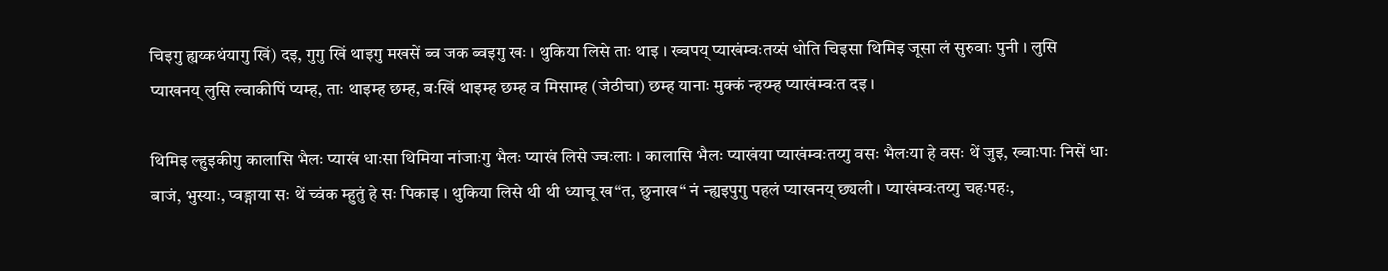चिइगु ह्यय्कथंयागु खिं) दइ, गुगु खिं थाइगु मखसें ब्व जक ब्वइगु खः । थुकिया लिसे ताः थाइ । ख्वपय् प्याखंम्वःतय्सं धोति चिइसा थिमिइ जूसा लं सुरुवाः पुनी । लुसि प्याखनय् लुसि ल्वाकीपिं प्यम्ह, ताः थाइम्ह छम्ह, बःखिं थाइम्ह छम्ह व मिसाम्ह (जेठीचा) छम्ह यानाः मुक्कं न्हय्म्ह प्याखंम्वःत दइ ।

थिमिइ ल्हुइकीगु कालासि भैलः प्याखं धाःसा थिमिया नांजाःगु भैलः प्याखं लिसे ज्वःलाः । कालासि भैलः प्याखंया प्याखंम्वःतय्गु वसः भैलःया हे वसः थें जुइ, ख्वाःपाः निसें धाः बाजं, भुस्याः, प्वङ्गाया सः थें च्वंक म्हुतुं हे सः पिकाइ । थुकिया लिसे थी थी ध्याचू ख“त, छुनाख“ नं न्ह्यइपुगु पहलं प्याखनय् छ्यली । प्याखंम्वःतय्गु चहःपहः,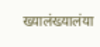ख्यालंख्यालंया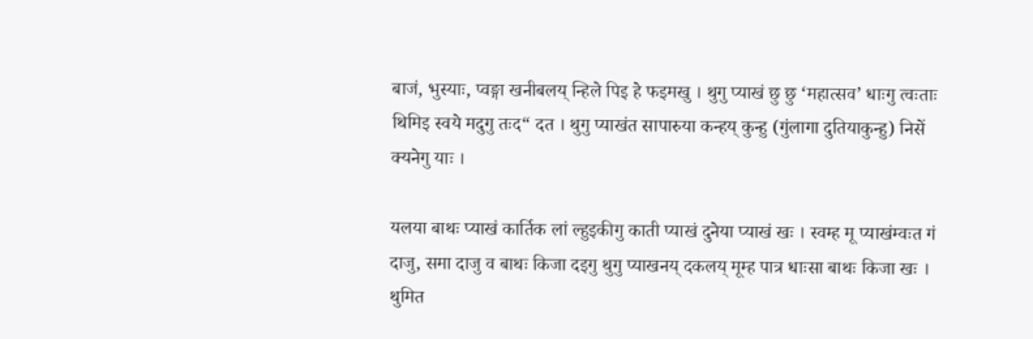बाजं, भुस्याः, प्वङ्गा खनीबलय् न्हिले पिइ हे फइमखु । थुगु प्याखं छु छु ‘महात्सव’ धाःगु त्वःताः थिमिइ स्वये मदुगु तःद“ दत । थुगु प्याखंत सापारुया कन्हय् कुन्हु (गुंलागा दुतियाकुन्हु) निसें क्यनेगु याः ।

यलया बाथः प्याखं कार्तिक लां ल्हुइकीगु काती प्याखं दुनेया प्याखं खः । स्वम्ह मू प्याखंम्वःत गं दाजु, समा दाजु व बाथः किजा दइगु थुगु प्याखनय् दकलय् मूम्ह पात्र धाःसा बाथः किजा खः । थुमित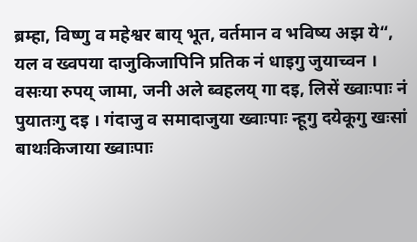ब्रम्हा, विष्णु व महेश्वर बाय् भूत, वर्तमान व भविष्य अझ ये“, यल व ख्वपया दाजुकिजापिनि प्रतिक नं धाइगु जुयाच्वन । वसःया रुपय् जामा, जनी अले ब्वहलय् गा दइ, लिसें ख्वाःपाः नं पुयातःगु दइ । गंदाजु व समादाजुया ख्वाःपाः न्हूगु दयेकूगु खःसां बाथःकिजाया ख्वाःपाः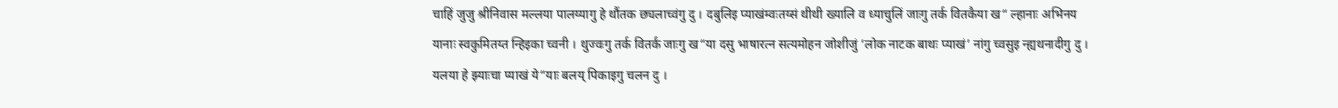चाहिं जुजु श्रीनिवास मल्लया पालय्यागु हे थौंतक छ्यलाच्वंगु दु । दबुलिइ प्याखंम्वःतय्सं थीथी ख्यालि व ध्याचुलिं जाःगु तर्क वितकैया ख“ ल्हानाः अभिनय यानाः स्वकुमितय्त न्हिइका च्वनी । थुज्वःगु तर्क वितर्कं जाःगु ख“या दसु भाषारत्न सत्यमोहन जोशीजुं ‘लोक नाटक बाथः प्याखं’ नांगु च्वसुइ न्ह्यथनादीगु दु । यलया हे झ्याःचा प्याखं ये“याः बलय् पिकाइगु चलन दु ।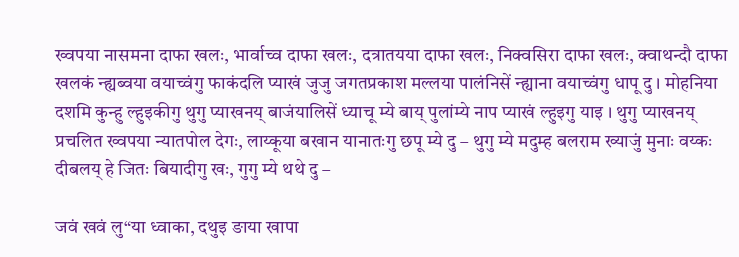ख्वपया नासमना दाफा खलः, भार्वाच्व दाफा खलः, दत्रातयया दाफा खलः, निक्वसिरा दाफा खलः, क्वाथन्दौ दाफा खलकं न्ह्यब्वया वयाच्वंगु फाकंदलि प्याखं जुजु जगतप्रकाश मल्लया पालंनिसें न्ह्याना वयाच्वंगु धापू दु । मोहनिया दशमि कुन्हु ल्हुइकीगु थुगु प्याखनय् बाजंयालिसें ध्याचू म्ये बाय् पुलांम्ये नाप प्याखं ल्हुइगु याइ । थुगु प्याखनय् प्रचलित ख्वपया न्यातपोल देगः, लाय्कूया बखान यानातःगु छपू म्ये दु – थुगु म्ये मदुम्ह बलराम ख्याजुं मुनाः वय्कः दीबलय् हे जितः बियादीगु खः, गुगु म्ये थथे दु –

जवं खवं लु“या ध्वाका, दथुइ ङाया खापा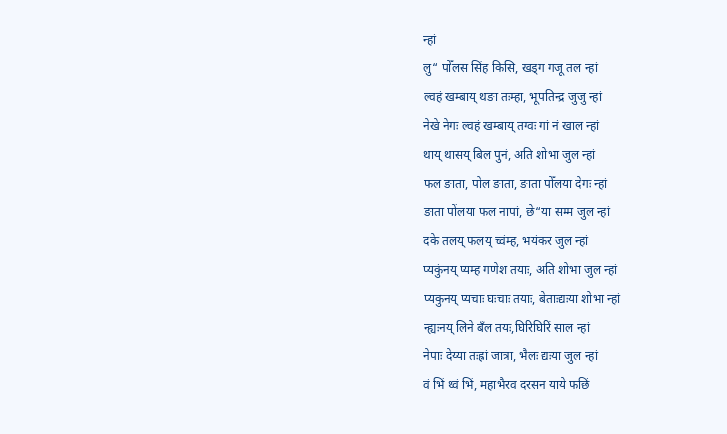न्हां
लु“ पोँलस सिंह किसि, खड्ग गजू तल न्हां
ल्वहं खम्बाय् थङा तःम्हा, भूपतिन्द्र जुजु न्हां
नेखे नेगः ल्वहं खम्बाय् तग्वः गां नं खाल न्हां
थाय् थासय् बिल पुनं, अति शोभा जुल न्हां
फल ङाता, पोल ङाता, ङाता पोँलया देगः न्हां
ङाता पोंलया फल नापां, छे“या सम्म जुल न्हां
दके तलय् फलय् च्वंम्ह, भयंकर जुल न्हां
प्यकुंनय् प्यम्ह गणेश तयाः, अति शोभा जुल न्हां
प्यकुनय् प्यचाः घःचाः तयाः, बेताःद्यःया शोभा न्हां
न्ह्यःनय् लिने बँल तयः,घिरिघिरिं साल न्हां
नेपाः देय्या तःह्रां जात्रा, भैलः द्यःया जुल न्हां
वं भिं थ्वं भिं, महाभैरव दरसन याये फछिं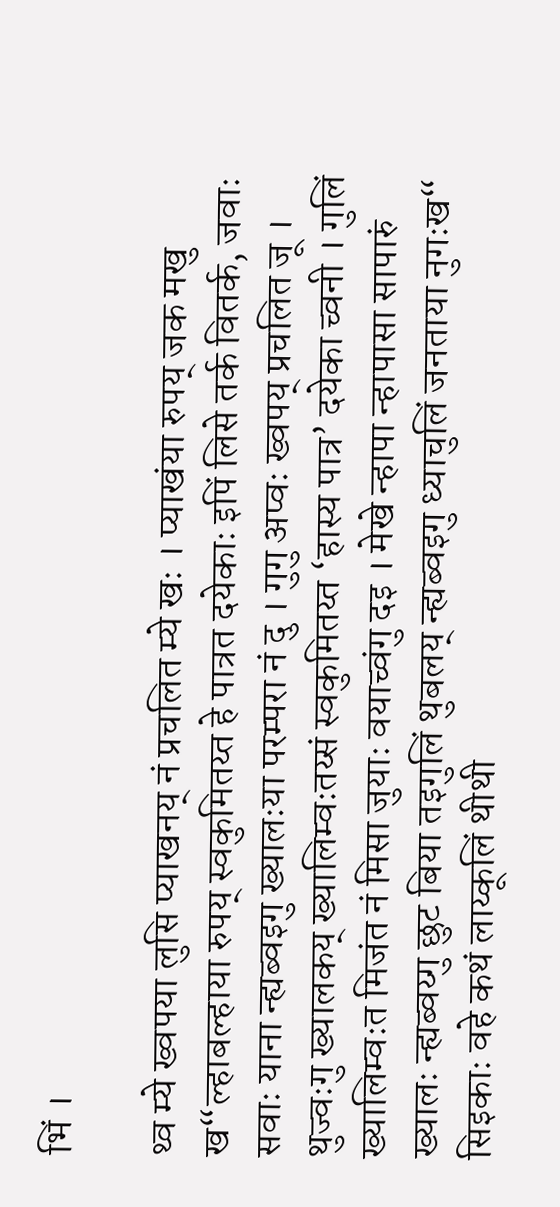भिं ।

थ्व म्ये ख्वपया लुसि प्याखनय् नं प्रचलित म्ये खः । प्याखंया रुपय् जक मखु ख“ल्हाबल्हाया रुपय् स्वकुमितय्त हे पात्रत दयेकाः इपिं लिसे तर्क वितर्क, जवाः सवाः याना न्ह्यब्वइगु ख्यालःया परम्परा नं दु । गुगु अप्वः ख्वपय् प्रचलित जू । थुज्वःगु ख्यालकय् ख्यालिम्वःतय्सं स्वकुमितय्त ‘हास्य पात्र’ दयेका च्वनी । गुलिं ख्यालिम्वःत मिजंत नं मिसा जुयाः वयाच्वंगु दइ । मेखे न्हापा न्हापासा सापारुं ख्यालः न्ह्यब्वय्गु छुट बिया तइगुलिं थुबलय् न्ह्यब्वइगु ध्याचुलिं जनताया नुगःख“ सिइकाः वहे कथं लाय्कूलिं थीथी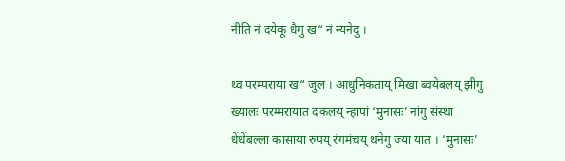नीति नं दयेकू धैगु ख“ नं न्यनेदु ।

थ्व परम्पराया ख“ जुल । आधुनिकताय् मिखा ब्वयेबलय् झीगु ख्यालः परम्मरायात दकलय् न्हापां ‘मुनासः’ नांगु संस्था धेंधेंबल्ला कासाया रुपय् रंगमंचय् थनेगु ज्या यात । ‘मुनासः’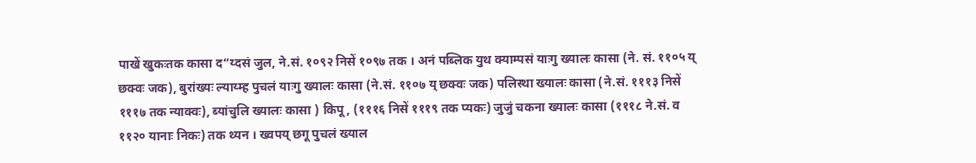पाखें खुकःतक कासा द“य्दसं जुल, ने.सं. १०९२ निसें १०९७ तक । अनं पब्लिक युथ क्याम्पसं याःगु ख्यालः कासा (ने. सं. ११०५ य् छक्वः जक), बुरांख्यः ल्याय्म्ह पुचलं याःगु ख्यालः कासा (ने.सं. ११०७ य् छक्वः जक) पलिस्था ख्यालः कासा (ने.सं. १११३ निसें १११७ तक न्याक्वः), ब्यांचुलि ख्यालः कासा ) किपू, (१११६ निसें १११९ तक प्यकः) जुजुं चकना ख्यालः कासा (१११८ ने.सं. व ११२० यानाः निकः) तक थ्यन । ख्वपय् छगू पुचलं ख्याल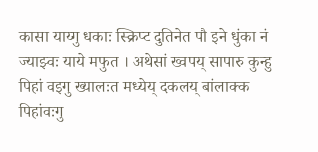कासा याय्गु धकाः स्क्रिप्ट दुतिनेत पौ इने धुंका नं ज्याझ्वः याये मफुत । अथेसां ख्वपय् सापारु कुन्हु पिहां वइगु ख्यालःत मध्येय् दकलय् बांलाक्क पिहांवःगु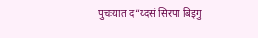पुचःयात द“य्दसं सिरपा बिइगु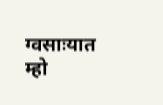ग्वसाःयात म्हो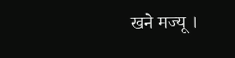खने मज्यू ।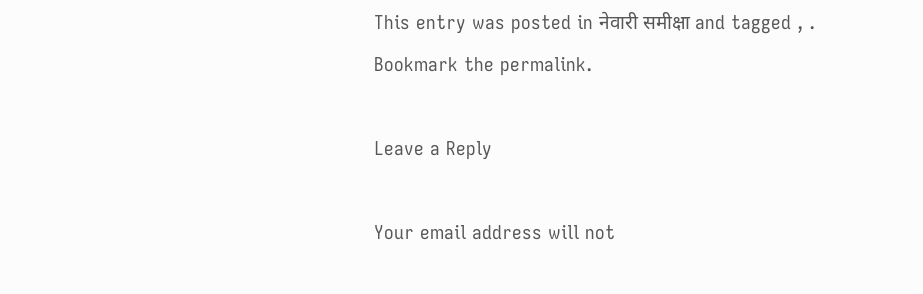This entry was posted in नेवारी समीक्षा and tagged , . Bookmark the permalink.

Leave a Reply

Your email address will not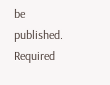be published. Required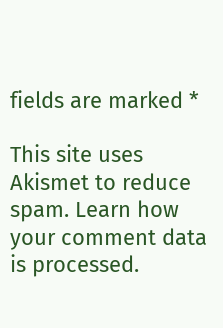fields are marked *

This site uses Akismet to reduce spam. Learn how your comment data is processed.